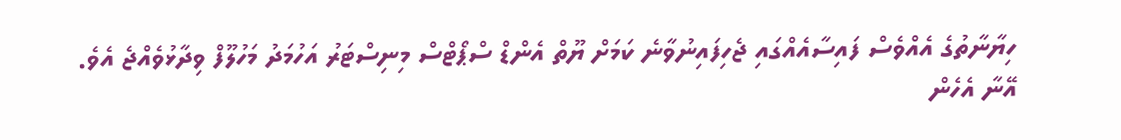ހިޔާނާތުގެ އެއްވެސް ފައިސާއެއްގައި ޖެހިފައިނުވާނެ ކަމަށް ޔޫތް އެންޑް ސްޕޯޓްސް މިނިސްޓަރު އަހުމަދު މަހުލޫފް ވިދާޅުވެއްޖެ އެވެ.
އޭނާ އެހެން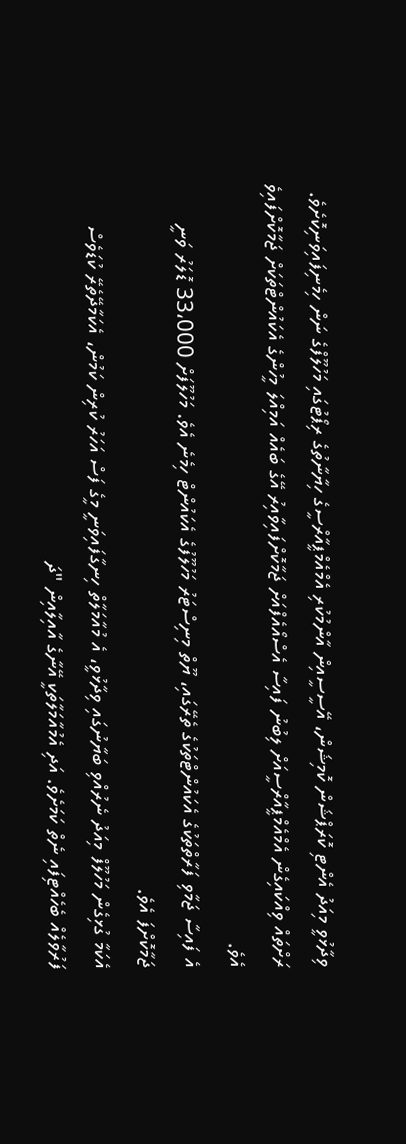ވިދާޅުވީ މިއަދު އެންޓި ކޮރަޕްޝަން ކޮމިޝަން، އޭސީސީއިން އާންމުކުރި އެމްއެމްޕީއާރްސީގެ ހިޔާނާތުގެ ރިޕޯޓުގައި މަހުލޫފްގެ ނަން ހިމެނިފައިވަނިކޮށެވެ. ރަށްތައް ވިއްކައިގެން އެމްއެމްޕީއާރްސީއަށް ލިބުނު ފައިސާ އެސްއޯއެފްއަށް ޖަމާކޮށްފައިވާއިރު އޭގެ ބައެއް އަމިއްލަ މީހުންގެ އެކައުންޓްތަކަށް ޖަމާކޮށްފައިވެ އެވެ.
އެ ފައިސާ ޖަމާވި ފަރާތްތަކުގެ އެކައުންޓްތަކުގެ ތެރޭގައި، ޔޫތް މިނިސްޓަރު މަހުލޫފުގެ އެކައުންޓް ހިމެނެ އެވެ. މަހުލޫފަށް 33،000 ޑޮލަރު ވަނީ ޖަމާކޮށްފަ އެވެ.
އެކަމާ ގުޅިގެން މަހުލޫފް މިއަދު ނެރުއްވި ބަޔާނުގައި ވިދާޅުވީ، އެ މުއާމަލާތް ހިނގާފައިވަނީ މީގެ ފަސް އަހަރު ކުރިން ކަމުން، އެކަމާދޭތެރޭ ކުޑަވެސް ފަރުވާލެއް ބެހެއްޓިފައި ނެތް ކަމަށެވެ. އަދި އެމުއާމަލާތަކީ އޭނާގެ އާއިލާއިން "ދަ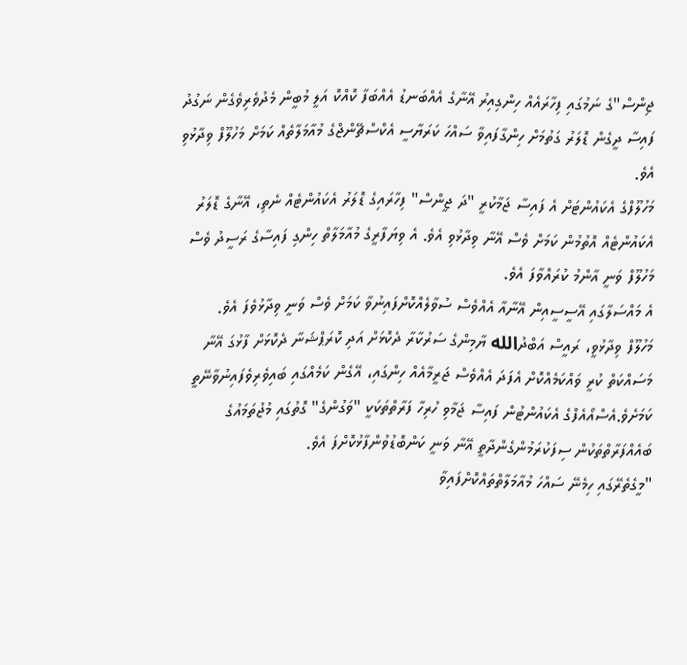ޖިންސް"ގެ ނަމުގައި ފިހާރައެއް ހިންގިއިރު އޭނާގެ އެއްބަނޑު އެއްބަފާ ކޮއްކޮ އަލީ މުބީން މެދުވެރިވެގެން ނަގުދު ފައިސާ ދީގެން ޑޮލަރު ގަތުމަށް ހިންގާފައިވާ ސައްހަ ކަރަޔާސީ އެކްސްޗޭންޖްގެ މުއާމަލާތެއް ކަމަށް މަހުލޫފް ވިދާޅުވި އެވެ.
މަހުލޫފްގެ އެކައުންޓަށް އެ ފައިސާ ޖަމާކުރީ "ދަ ޖީންސް" ފިހާރައިގެ ޑޮލަރު އެކައުންޓެއް ނެތި، އޭނާގެ ޑޮލަރު އެކައުންޓެއް އޮތުމުން ކަމަށް ވެސް އޭނާ ވިދާޅުވި އެވެ. އެ ވިޔަފާރީގެ މުއާމަލާތް ހިންގި ފައިސާގެ ރަސީދު ވެސް މަހުލޫފް ވަނީ އާންމު ކުރައްވާފަ އެވެ.
އެ މައްސަލާގައި އޭސީސީއިން އޭނާއާ އެއްވެސް ސުވާލެއްކޮށްފައިނުވާ ކަމަށް ވެސް ވަނީ ވިދާޅުވެފަ އެވެ.
މަހުލޫފް ވިދާޅުވީ، ރައީސް އަބްދުالله ޔާމިންގެ ސަރުކާރާ ދެކޮޅަށް އަދި ކޮރަޕްޝަނާ ދެކޮޅަށް ފާޅުގަ އޭނާ މަސައްކަތް ކުރީ ވައްކަމެއްކޮށް އެފަދަ އެއްވެސް ޖަރީމާއެއް ހިންގައި، އޭގެން ކަމެއްގައި ބައިވެރިވެފައިނުވާނޭތީ ކަމަށެވެ.އެސްއޯއެފްގެ އެކައުންޓުން ފައިސާ ޖަމާވި ހުރިހާ ފަރާތްތަކަކީ "ވަގުންގެ" ގޮތުގައި މުޖުތަމައުގެ
ބައެއްފަރާތްތަކުން ސިފަކުރަމުންގެންދާތީ އޭނާ ވަނީ ކަންބޮޑުވުންފާޅުކޮށްފަ އެވެ.
"މީގެތެރޭގައި ހިމެނޭ ސައްހަ މުއާމަލާތްތައްކޮށްފައިވާ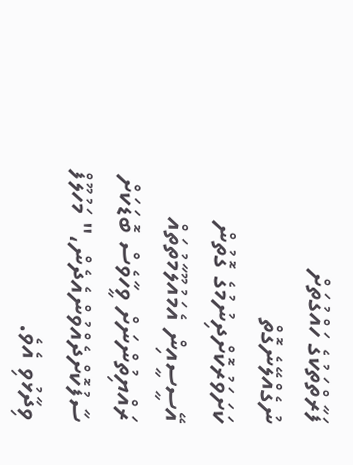ފަރާތްތަކުގެ ހައްގުތަށް ނުގެއްލޭނެގޮތް ކަށަވަރުކޮށްދިނުމުގެ ގޮތުން އޭސީސީއިން އެމައުލޫމާތުތައް ރައްޔިތުންނަށް ވީހާވެސް ބޮޑަކަށް ސާފުކޮށްދެއްވުންއެދެން،" މަހުލޫފް ވިދާޅުވި އެވެ.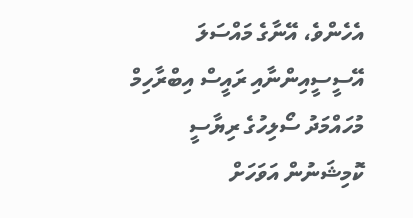އެހެންވެ، އޭނާގެ މައްސަލަ އޭސީސީއިންނާއި ރައީސް އިބްރާހިމް މުހައްމަދު ސޯލިހުގެ ރިޔާސީ ކޮމިޝަނުން އަވަހަށް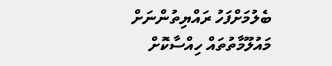ބެލުމަށްފަހު ރައްޔިތުންނަށް މައުލޫމާތުތައް ހިއްސާކޮށް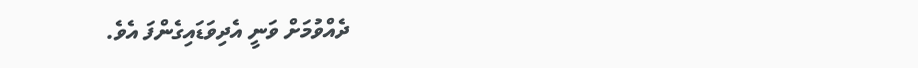ދެއްވުމަށް ވަނީ އެދިވަޑައިގެންފަ އެވެ.